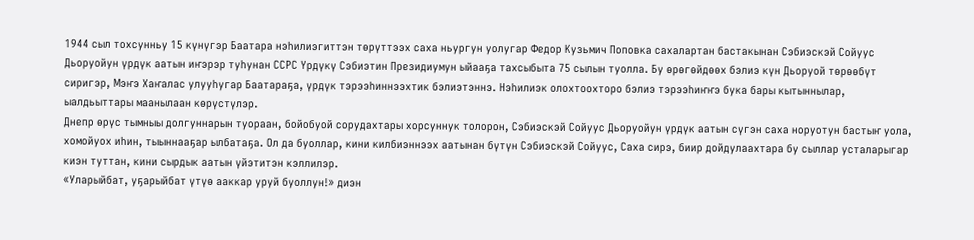1944 сыл тохсунньу 15 күнүгэр Баатара нэһилиэгиттэн төрүттээх саха ньургун уолугар Федор Кузьмич Поповка сахалартан бастакынан Сэбиэскэй Сойуус Дьоруойун үрдүк аатын иҥэрэр туһунан ССРС Үрдүкү Сэбиэтин Президиумун ыйааҕа тахсыбыта 75 сылын туолла. Бу өрөгөйдөөх бэлиэ күн Дьоруой төрөөбүт сиригэр, Мэҥэ Хаҥалас улууһугар Баатараҕа, үрдүк тэрээһиннээхтик бэлиэтэннэ. Нэһилиэк олохтоохторо бэлиэ тэрээһиҥҥэ бука бары кытыннылар, ыалдьыттары маанылаан көрүстүлэр.
Днепр өрүс тымныы долгуннарын туораан, бойобуой сорудахтары хорсуннук толорон, Сэбиэскэй Сойуус Дьоруойун үрдүк аатын сүгэн саха норуотун бастыҥ уола, хомойуох иһин, тыыннааҕар ылбатаҕа. Ол да буоллар, кини килбиэннээх аатынан бүтүн Сэбиэскэй Сойуус, Саха сирэ, биир дойдулаахтара бу сыллар усталарыгар киэн туттан, кини сырдык аатын үйэтитэн кэллилэр.
«Уларыйбат, уҕарыйбат үтүө ааккар уруй буоллун!» диэн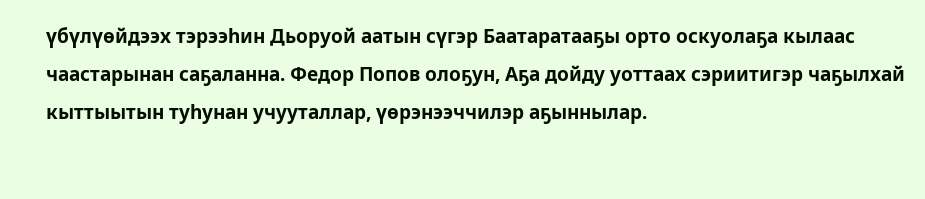үбүлүөйдээх тэрээһин Дьоруой аатын сүгэр Баатаратааҕы орто оскуолаҕа кылаас чаастарынан саҕаланна. Федор Попов олоҕун, Аҕа дойду уоттаах сэриитигэр чаҕылхай кыттыытын туһунан учууталлар, үөрэнээччилэр аҕыннылар.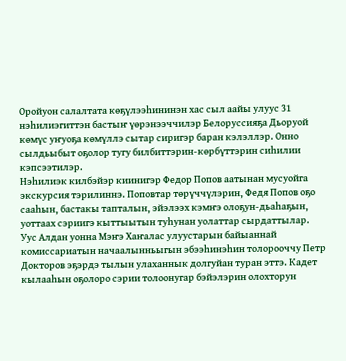Оройуон салалтата көҕүлээһининэн хас сыл аайы улуус 31 нэһилиэгиттэн бастыҥ үөрэнээччилэр Белоруссияҕа Дьоруой көмүс уҥуоҕа көмүллэ сытар сиригэр баран кэлэллэр. Онно сылдьыбыт оҕолор тугу билбиттэрин-көрбүттэрин сиһилии кэпсээтилэр.
Нэһилиэк килбэйэр киинигэр Федор Попов аатынан мусуойга экскурсия тэрилиннэ. Поповтар төрүччүлэрин, Федя Попов оҕо сааһын, бастакы тапталын, эйэлээх кэмҥэ олоҕун-дьаһаҕын, уоттаах сэриигэ кыттыытын туһунан уолаттар сырдаттылар.
Уус Алдан уонна Мэҥэ Хаҥалас улуустарын байыаннай комиссариатын начаалынньыгын эбээһинэһин толорооччу Петр Докторов эҕэрдэ тылын улаханнык долгуйан туран эттэ. Кадет кылааһын оҕолоро сэрии толоонугар бэйэлэрин олохторун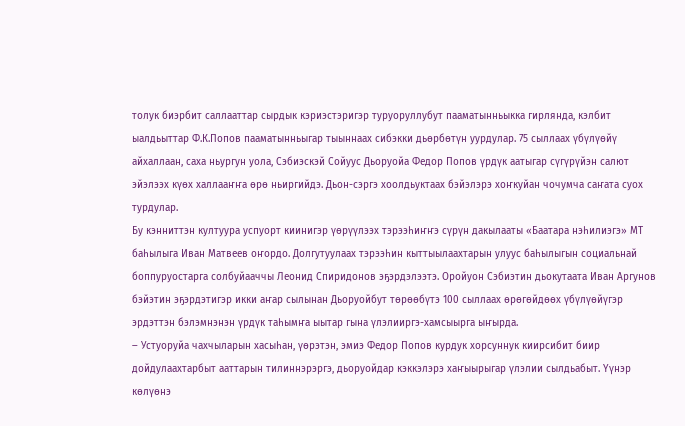толук биэрбит саллааттар сырдык кэриэстэригэр туруоруллубут пааматынньыкка гирлянда, кэлбит ыалдьыттар Ф.К.Попов пааматынньыгар тыыннаах сибэкки дьөрбөтүн уурдулар. 75 сыллаах үбүлүөйү айхаллаан, саха ньургун уола, Сэбиэскэй Сойуус Дьоруойа Федор Попов үрдүк аатыгар сүгүрүйэн салют эйэлээх күөх халлааҥҥа өрө ньиргийдэ. Дьон-сэргэ хоолдьуктаах бэйэлэрэ хоҥкуйан чочумча саҥата суох турдулар.
Бу кэнниттэн култуура успуорт киинигэр үөрүүлээх тэрээһиҥҥэ сүрүн дакылааты «Баатара нэһилиэгэ» МТ баһылыга Иван Матвеев оҥордо. Долгутуулаах тэрээһин кыттыылаахтарын улуус баһылыгын социальнай боппуруостарга солбуйааччы Леонид Спиридонов эҕэрдэлээтэ. Оройуон Сэбиэтин дьокутаата Иван Аргунов бэйэтин эҕэрдэтигэр икки аҥар сылынан Дьоруойбут төрөөбүтэ 100 сыллаах өрөгөйдөөх үбүлүөйүгэр эрдэттэн бэлэмнэнэн үрдүк таһымҥа ыытар гына үлэлииргэ-хамсыырга ыҥырда.
‒ Устуоруйа чахчыларын хасыһан, үөрэтэн, эмиэ Федор Попов курдук хорсуннук киирсибит биир дойдулаахтарбыт ааттарын тилиннэрэргэ, дьоруойдар кэккэлэрэ хаҥыырыгар үлэлии сылдьабыт. Үүнэр көлүөнэ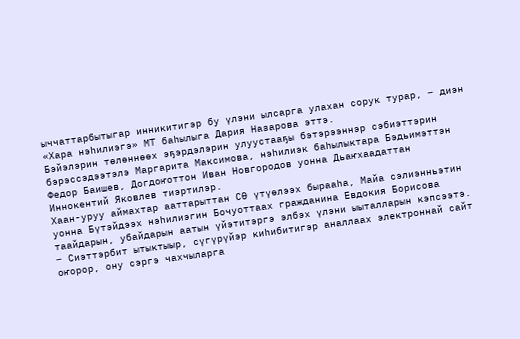ыччаттарбытыгар инникитигэр бу үлэни ылсарга улахан сорук турар, ‒ диэн «Хара нэһилиэгэ» МТ баһылыга Дария Назарова эттэ.
Бэйэлэрин төлөннөөх эҕэрдэлэрин улуустааҕы бэтэрээннэр сэбиэттэрин бэрэссэдээтэлэ Маргарита Максимова, нэһилиэк баһылыктара Бэдьимэттэн Федор Баишев, Догдоҥоттон Иван Новгородов уонна Дьаҥхаадаттан Иннокентий Яковлев тиэртилэр.
Хаан-уруу аймахтар ааттарыттан СӨ үтүөлээх бырааһа, Майа сэлиэнньэтин уонна Бүтэйдээх нэһилиэгин Бочуоттаах гражданина Евдокия Борисова таайдарын, убайдарын аатын үйэтитэргэ элбэх үлэни ыыталларын кэпсээтэ.
‒ Сиэттэрбит ытыктыыр, сүгүрүйэр киһибитигэр аналлаах электроннай сайт оҥорор, ону сэргэ чахчыларга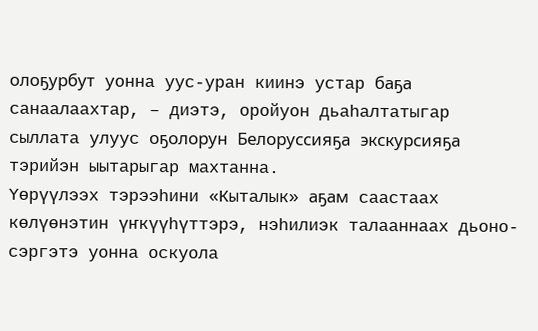олоҕурбут уонна уус-уран киинэ устар баҕа санаалаахтар, ‒ диэтэ, оройуон дьаһалтатыгар сыллата улуус оҕолорун Белоруссияҕа экскурсияҕа тэрийэн ыытарыгар махтанна.
Үөрүүлээх тэрээһини «Кыталык» аҕам саастаах көлүөнэтин үҥкүүһүттэрэ, нэһилиэк талааннаах дьоно-сэргэтэ уонна оскуола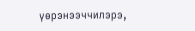үөрэнээччилэрэ,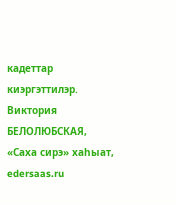кадеттар киэргэттилэр.
Виктория БЕЛОЛЮБСКАЯ, «Саха сирэ» хаһыат, edersaas.ru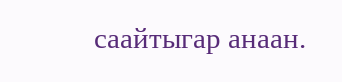саайтыгар анаан.